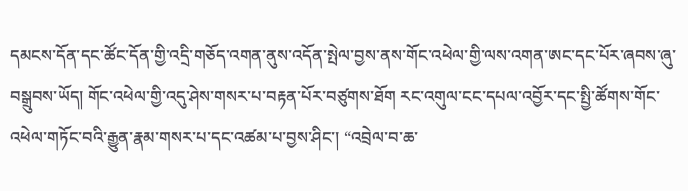དམངས་དོན་དང་ཚོང་དོན་གྱི་འདྲི་གཅོད་འགན་ནུས་འདོན་སྤེལ་བྱས་ནས་གོང་འཕེལ་གྱི་ལས་འགན་ཨང་དང་པོར་ཞབས་ཞུ་བསྒྲུབས་ཡོད། གོང་འཕེལ་གྱི་འདུ་ཤེས་གསར་པ་བརྟན་པོར་བཙུགས་ཐོག རང་འགུལ་ངང་དཔལ་འབྱོར་དང་སྤྱི་ཚོགས་གོང་འཕེལ་གཏོང་བའི་རྒྱུན་རྣམ་གསར་པ་དང་འཚམ་པ་བྱས་ཤིང་། “འབྲེལ་བ་ཆ་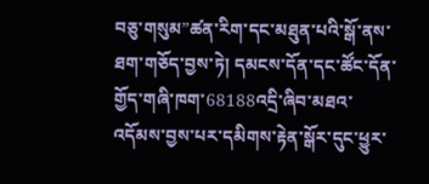བཅུ་གསུམ”ཚན་རིག་དང་མཐུན་པའི་སྒོ་ནས་ཐག་གཅོད་བྱས་ཏེ། དམངས་དོན་དང་ཚོང་དོན་གྱོད་གཞི་ཁག་68188འདྲི་ཞིབ་མཐའ་འདོམས་བྱས་པར་དམིགས་རྟེན་སྒོར་དུང་ཕྱུར་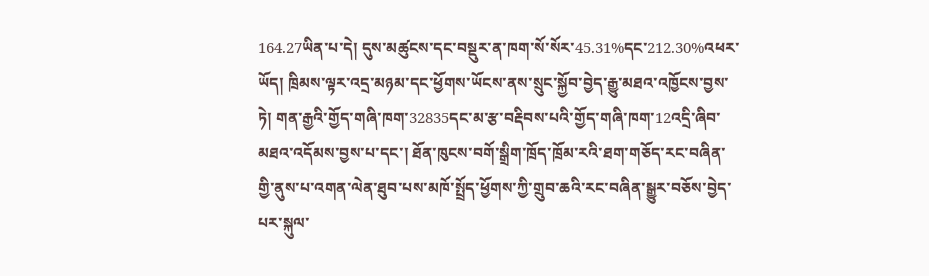164.27ཡིན་པ་དེ། དུས་མཚུངས་དང་བསྡུར་ན་ཁག་སོ་སོར་45.31%དང་212.30%འཕར་ཡོད། ཁྲིམས་ལྟར་འདྲ་མཉམ་དང་ཕྱོགས་ཡོངས་ནས་སྲུང་སྐྱོབ་བྱེད་རྒྱུ་མཐའ་འཁྱོངས་བྱས་ཏེ། གན་རྒྱའི་གྱོད་གཞི་ཁག་32835དང་མ་རྩ་བརྡིབས་པའི་གྱོད་གཞི་ཁག་12འདྲི་ཞིབ་མཐའ་འདོམས་བྱས་པ་དང་། ཐོན་ཁུངས་བགོ་སྒྲིག་ཁྲོད་ཁྲོམ་རའི་ཐག་གཅོད་རང་བཞིན་གྱི་ནུས་པ་འགན་ལེན་ཐུབ་པས་མཁོ་སྤྲོད་ཕྱོགས་ཀྱི་གྲུབ་ཆའི་རང་བཞིན་སྒྱུར་བཅོས་བྱེད་པར་སྐུལ་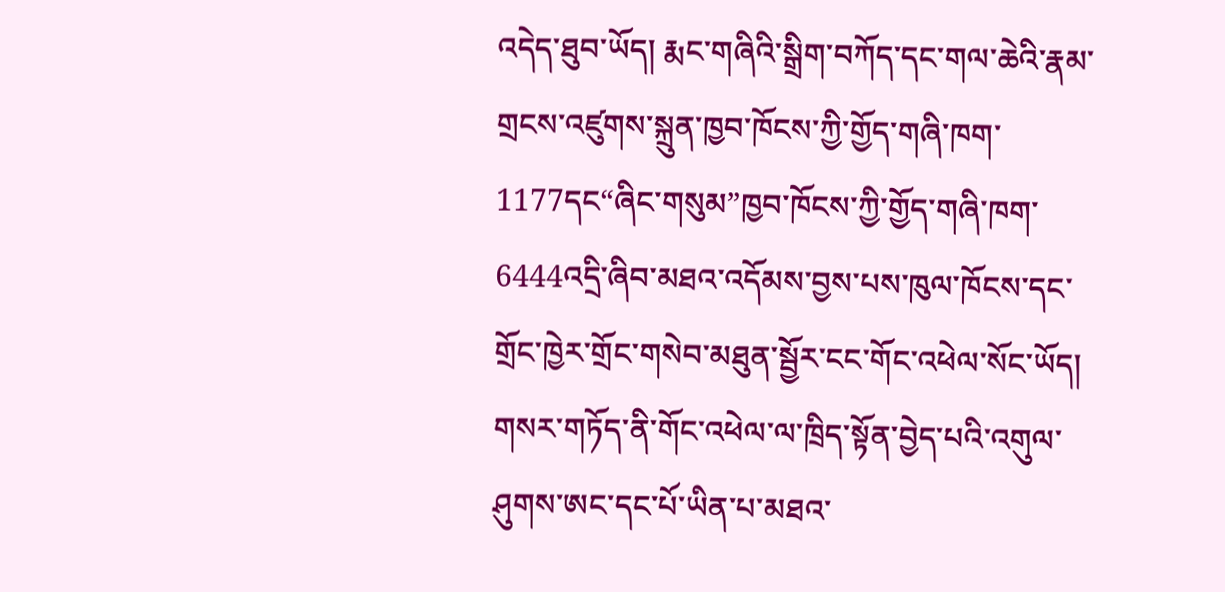འདེད་ཐུབ་ཡོད། རྨང་གཞིའི་སྒྲིག་བཀོད་དང་གལ་ཆེའི་རྣམ་གྲངས་འཛུགས་སྐྲུན་ཁྱབ་ཁོངས་ཀྱི་གྱོད་གཞི་ཁག་1177དང“ཞིང་གསུམ”ཁྱབ་ཁོངས་ཀྱི་གྱོད་གཞི་ཁག་6444འདྲི་ཞིབ་མཐའ་འདོམས་བྱས་པས་ཁུལ་ཁོངས་དང་གྲོང་ཁྱེར་གྲོང་གསེབ་མཐུན་སྦྱོར་ངང་གོང་འཕེལ་སོང་ཡོད། གསར་གཏོད་ནི་གོང་འཕེལ་ལ་ཁྲིད་སྟོན་བྱེད་པའི་འགུལ་ཤུགས་ཨང་དང་པོ་ཡིན་པ་མཐའ་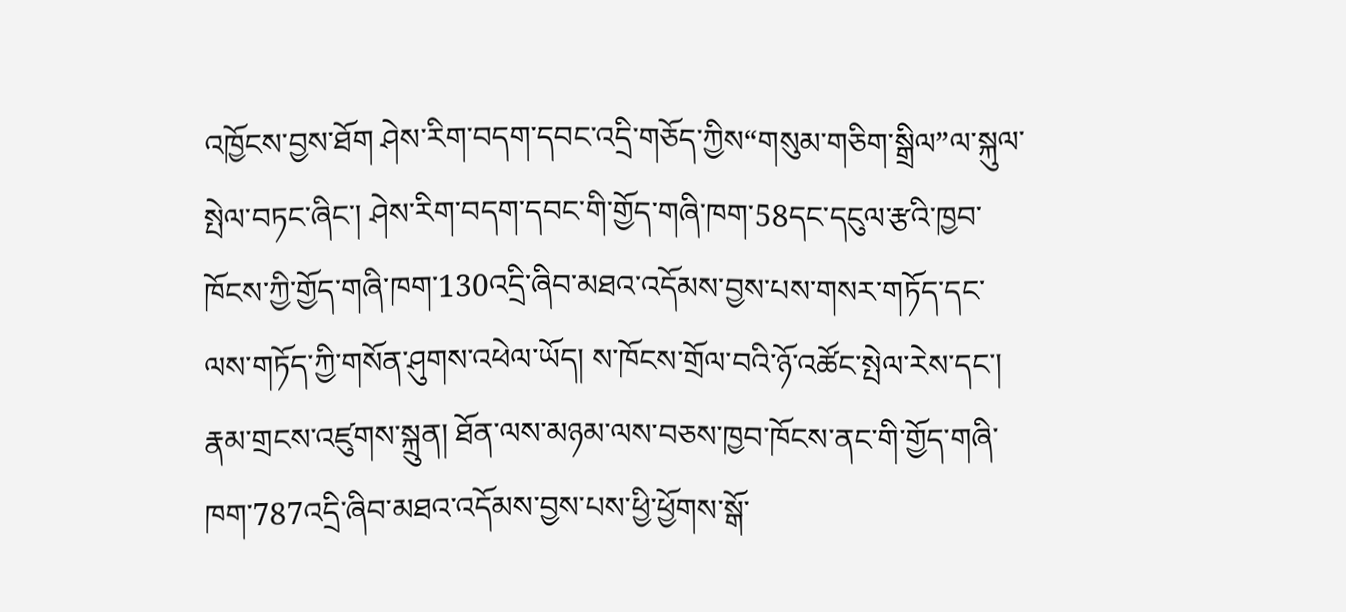འཁྱོངས་བྱས་ཐོག ཤེས་རིག་བདག་དབང་འདྲི་གཅོད་ཀྱིས“གསུམ་གཅིག་སྒྲིལ”ལ་སྐུལ་སྤེལ་བཏང་ཞིང་། ཤེས་རིག་བདག་དབང་གི་གྱོད་གཞི་ཁག་58དང་དངུལ་རྩའི་ཁྱབ་ཁོངས་ཀྱི་གྱོད་གཞི་ཁག་130འདྲི་ཞིབ་མཐའ་འདོམས་བྱས་པས་གསར་གཏོད་དང་ལས་གཏོད་ཀྱི་གསོན་ཤུགས་འཕེལ་ཡོད། ས་ཁོངས་གྲོལ་བའི་ཉོ་འཚོང་སྤེལ་རེས་དང་། རྣམ་གྲངས་འཛུགས་སྐྲུན། ཐོན་ལས་མཉམ་ལས་བཅས་ཁྱབ་ཁོངས་ནང་གི་གྱོད་གཞི་ཁག་787འདྲི་ཞིབ་མཐའ་འདོམས་བྱས་པས་ཕྱི་ཕྱོགས་སྒོ་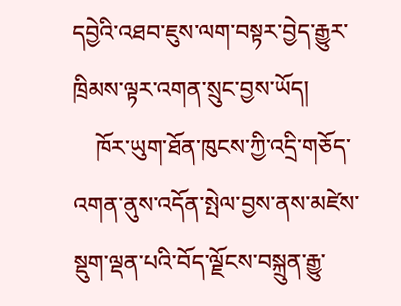དབྱེའི་འཐབ་ཇུས་ལག་བསྟར་བྱེད་རྒྱུར་ཁྲིམས་ལྟར་འགན་སྲུང་བྱས་ཡོད།
    ཁོར་ཡུག་ཐོན་ཁུངས་ཀྱི་འདྲི་གཅོད་འགན་ནུས་འདོན་སྤེལ་བྱས་ནས་མཛེས་སྡུག་ལྡན་པའི་བོད་ལྗོངས་བསྐྲུན་རྒྱུ་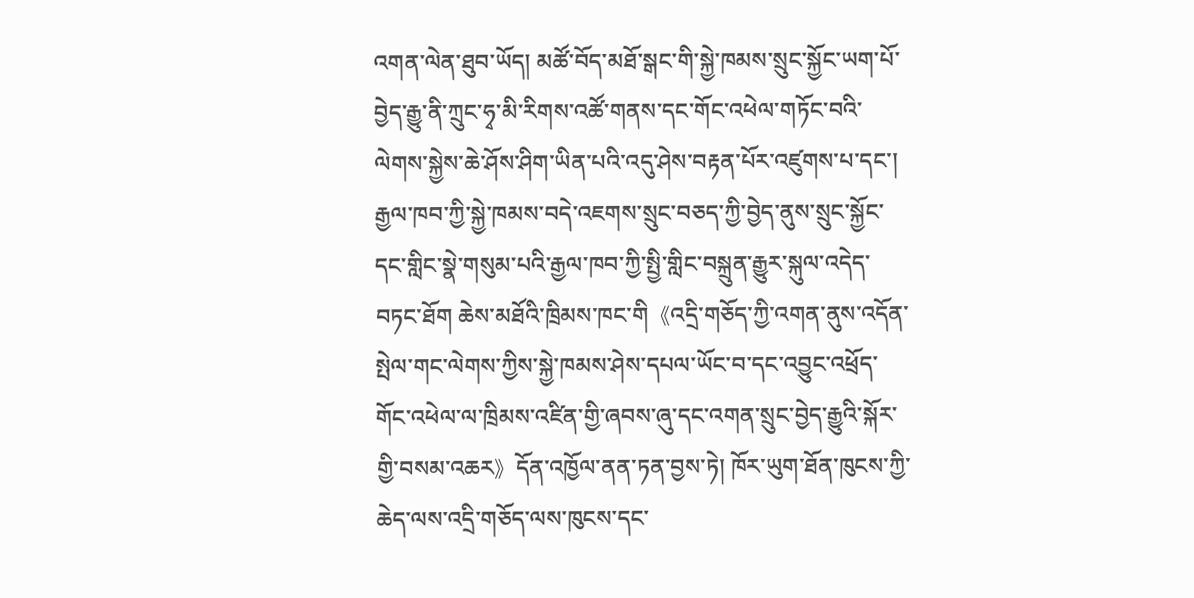འགན་ལེན་ཐུབ་ཡོད། མཚོ་བོད་མཐོ་སྒང་གི་སྐྱེ་ཁམས་སྲུང་སྐྱོང་ཡག་པོ་བྱེད་རྒྱུ་ནི་ཀྲུང་ཧྭ་མི་རིགས་འཚོ་གནས་དང་གོང་འཕེལ་གཏོང་བའི་ལེགས་སྐྱེས་ཆེ་ཤོས་ཤིག་ཡིན་པའི་འདུ་ཤེས་བརྟན་པོར་འཛུགས་པ་དང་། རྒྱལ་ཁབ་ཀྱི་སྐྱེ་ཁམས་བདེ་འཇགས་སྲུང་བཅད་ཀྱི་བྱེད་ནུས་སྲུང་སྐྱོང་དང་གླིང་སྣེ་གསུམ་པའི་རྒྱལ་ཁབ་ཀྱི་སྤྱི་གླིང་བསྐྲུན་རྒྱུར་སྐུལ་འདེད་བཏང་ཐོག ཆེས་མཐོའི་ཁྲིམས་ཁང་གི《འདྲི་གཅོད་ཀྱི་འགན་ནུས་འདོན་སྤེལ་གང་ལེགས་ཀྱིས་སྐྱེ་ཁམས་ཤེས་དཔལ་ཡོང་བ་དང་འབྱུང་འཕྲོད་གོང་འཕེལ་ལ་ཁྲིམས་འཛིན་གྱི་ཞབས་ཞུ་དང་འགན་སྲུང་བྱེད་རྒྱུའི་སྐོར་གྱི་བསམ་འཆར》དོན་འཁྱོལ་ནན་ཏན་བྱས་ཏེ། ཁོར་ཡུག་ཐོན་ཁུངས་ཀྱི་ཆེད་ལས་འདྲི་གཅོད་ལས་ཁུངས་དང་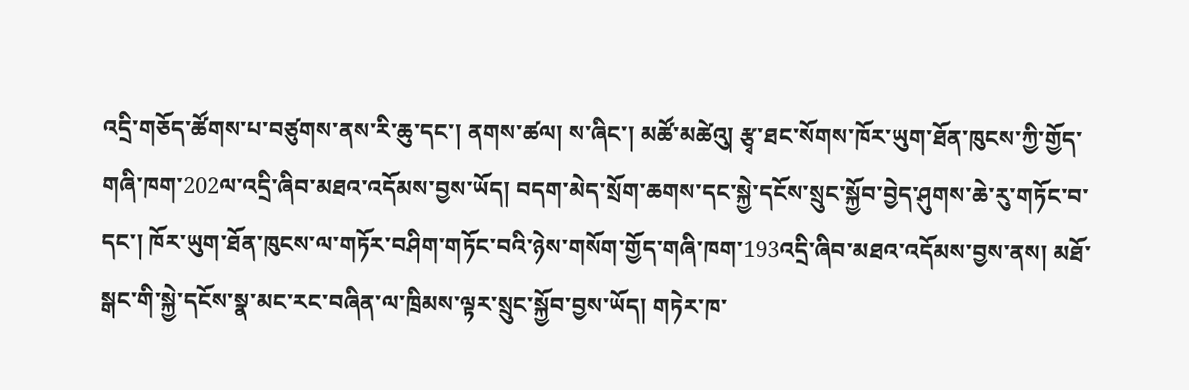འདྲི་གཅོད་ཚོགས་པ་བཙུགས་ནས་རི་ཆུ་དང་། ནགས་ཚལ། ས་ཞིང་། མཚོ་མཚེའུ། རྩྭ་ཐང་སོགས་ཁོར་ཡུག་ཐོན་ཁུངས་ཀྱི་གྱོད་གཞི་ཁག་202ལ་འདྲི་ཞིབ་མཐའ་འདོམས་བྱས་ཡོད། བདག་མེད་སྲོག་ཆགས་དང་སྐྱེ་དངོས་སྲུང་སྐྱོབ་བྱེད་ཤུགས་ཆེ་རུ་གཏོང་བ་དང་། ཁོར་ཡུག་ཐོན་ཁུངས་ལ་གཏོར་བཤིག་གཏོང་བའི་ཉེས་གསོག་གྱོད་གཞི་ཁག་193འདྲི་ཞིབ་མཐའ་འདོམས་བྱས་ནས། མཐོ་སྒང་གི་སྐྱེ་དངོས་སྣ་མང་རང་བཞིན་ལ་ཁྲིམས་ལྟར་སྲུང་སྐྱོབ་བྱས་ཡོད། གཏེར་ཁ་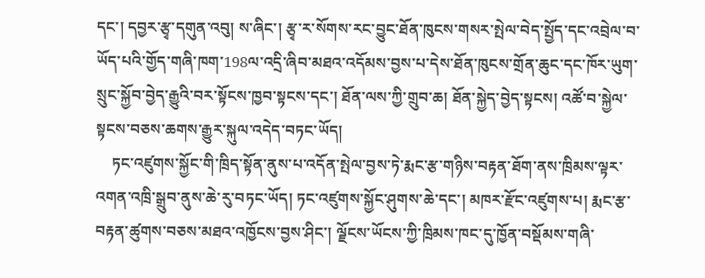དང་། དབྱར་རྩྭ་དགུན་འབུ། ས་ཞིང་། རྩྭ་ར་སོགས་རང་བྱུང་ཐོན་ཁུངས་གསར་སྤེལ་བེད་སྤྱོད་དང་འབྲེལ་བ་ཡོད་པའི་གྱོད་གཞི་ཁག་198ལ་འདྲི་ཞིབ་མཐའ་འདོམས་བྱས་པ་དེས་ཐོན་ཁུངས་གྲོན་ཆུང་དང་ཁོར་ཡུག་སྲུང་སྐྱོབ་བྱེད་རྒྱུའི་བར་སྟོངས་ཁྱབ་སྟངས་དང་། ཐོན་ལས་ཀྱི་གྲུབ་ཆ། ཐོན་སྐྱེད་བྱེད་སྟངས། འཚོ་བ་སྐྱེལ་སྟངས་བཅས་ཆགས་རྒྱུར་སྐུལ་འདེད་བཏང་ཡོད།
    ཏང་འཛུགས་སྐྱོང་གི་ཁྲིད་སྟོན་ནུས་པ་འདོན་སྤེལ་བྱས་ཏེ་རྨང་རྩ་གཉིས་བརྟན་ཐོག་ནས་ཁྲིམས་ལྟར་འགན་འཁྲི་སྒྲུབ་ནུས་ཆེ་རུ་བཏང་ཡོད། ཏང་འཛུགས་སྐྱོང་ཤུགས་ཆེ་དང་། མཁར་རྫོང་འཛུགས་པ། རྨང་རྩ་བརྟན་ཚུགས་བཅས་མཐའ་འཁྱོངས་བྱས་ཤིང་། ལྗོངས་ཡོངས་ཀྱི་ཁྲིམས་ཁང་དུ་ཁྱོན་བསྡོམས་གཞི་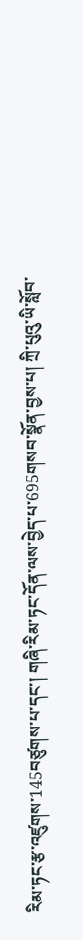རིམ་ཏང་རྩ་འཛུགས་145བཙུགས་པ་དང་། གཞི་རིམ་ཏང་དོན་ལས་བྱེད་པ་695གསབ་སྣོན་བྱས་པ། ཀྲི་པུའུ་ཡི་སློབ་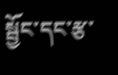སྦྱོང་དང་རྩ་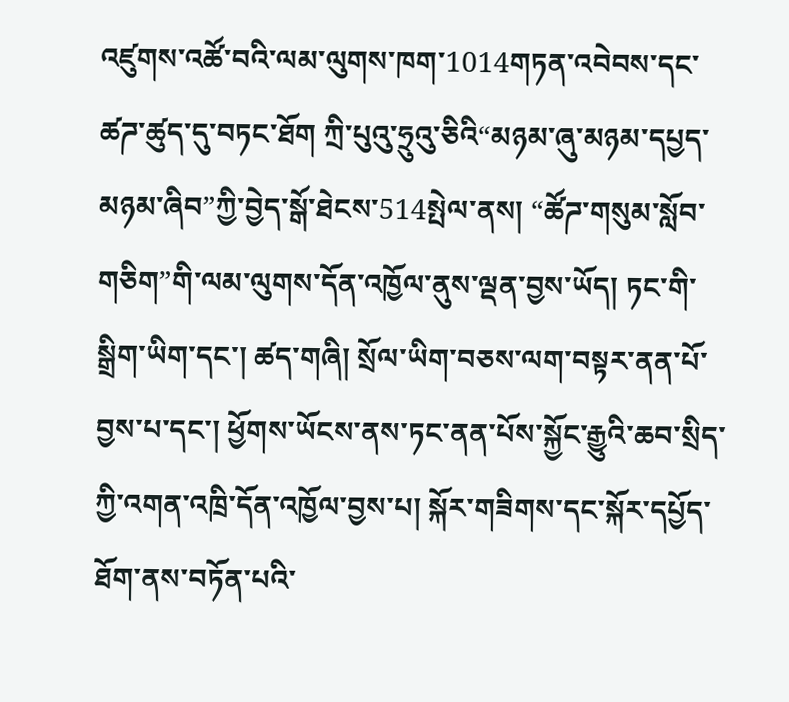འཛུགས་འཚོ་བའི་ལམ་ལུགས་ཁག་1014གཏན་འབེབས་དང་ཚཌ་ཚུད་དུ་བཏང་ཐོག ཀྲི་པུའུ་ཧྲུའུ་ཅིའི“མཉམ་ཞུ་མཉམ་དཔྱད་མཉམ་ཞིབ”ཀྱི་བྱེད་སྒོ་ཐེངས་514སྤེལ་ནས། “ཚོཌ་གསུམ་སློབ་གཅིག”གི་ལམ་ལུགས་དོན་འཁྱོལ་ནུས་ལྡན་བྱས་ཡོད། ཏང་གི་སྒྲིག་ཡིག་དང་། ཚད་གཞི། སྲོལ་ཡིག་བཅས་ལག་བསྟར་ནན་པོ་བྱས་པ་དང་། ཕྱོགས་ཡོངས་ནས་ཏང་ནན་པོས་སྐྱོང་རྒྱུའི་ཆབ་སྲིད་ཀྱི་འགན་འཁྲི་དོན་འཁྱོལ་བྱས་པ། སྐོར་གཟིགས་དང་སྐོར་དཔྱོད་ཐོག་ནས་བཏོན་པའི་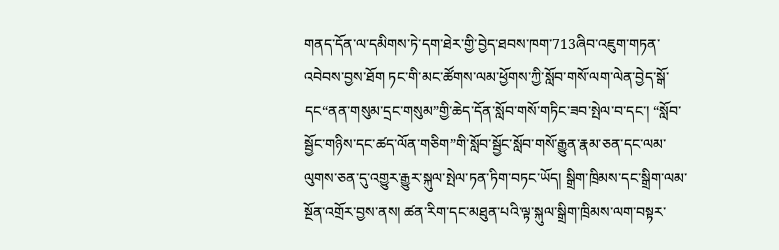གནད་དོན་ལ་དམིགས་ཏེ་དག་ཐེར་གྱི་བྱེད་ཐབས་ཁག་713ཞིབ་འཇུག་གཏན་འབེབས་བྱས་ཐོག ཏང་གི་མང་ཚོགས་ལམ་ཕྱོགས་ཀྱི་སློབ་གསོ་ལག་ལེན་བྱེད་སྒོ་དང“ནན་གསུམ་དྲང་གསུམ”གྱི་ཆེད་དོན་སློབ་གསོ་གཏིང་ཟབ་སྤེལ་བ་དང་། “སློབ་སྦྱོང་གཉིས་དང་ཚད་ལོན་གཅིག”གི་སློབ་སྦྱོང་སློབ་གསོ་རྒྱུན་རྣམ་ཅན་དང་ལམ་ལུགས་ཅན་དུ་འགྱུར་རྒྱུར་སྐུལ་སྤེལ་ཏན་ཏིག་བཏང་ཡོད། སྒྲིག་ཁྲིམས་དང་སྒྲིག་ལམ་སྔོན་འགྲོར་བྱས་ནས། ཚན་རིག་དང་མཐུན་པའི་ལྟ་སྐུལ་སྒྲིག་ཁྲིམས་ལག་བསྟར་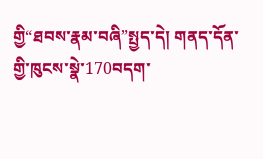གྱི“ཐབས་རྣམ་བཞི”སྤྱད་དེ། གནད་དོན་གྱི་ཁུངས་སྣེ་170བདག་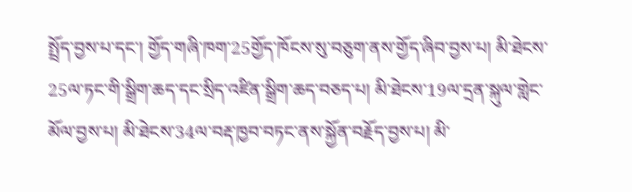སྤྲོད་བྱས་པ་དང་། གྱོད་གཞི་ཁག་25གྱོད་ཁོངས་སུ་བཅུག་ནས་གྱོད་ཞིབ་བྱས་པ། མི་ཐེངས་25ལ་ཏང་གི་སྒྲིག་ཆད་དང་སྲིད་འཛིན་སྒྲིག་ཆད་བཅད་པ། མི་ཐེངས་19ལ་དྲན་སྐུལ་གླེང་མོལ་བྱས་པ། མི་ཐེངས་34ལ་བརྡ་ཁྱབ་བཏང་ནས་སྐྱོན་བརྗོད་བྱས་པ། མི་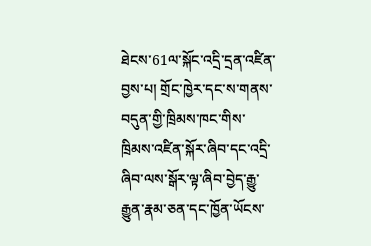ཐེངས་61ལ་སྐོང་འདྲི་དྲན་འཛིན་བྱས་པ། གྲོང་ཁྱེར་དང་ས་གནས་བདུན་གྱི་ཁྲིམས་ཁང་གིས་ཁྲིམས་འཛིན་སྐོར་ཞིབ་དང་འདྲི་ཞིབ་ལས་སྒོར་ལྟ་ཞིབ་བྱེད་རྒྱུ་རྒྱུན་རྣམ་ཅན་དང་ཁྱོན་ཡོངས་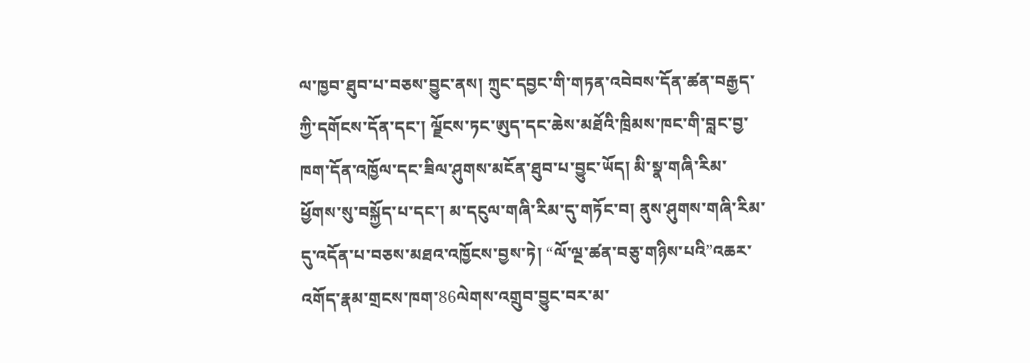ལ་ཁྱབ་ཐུབ་པ་བཅས་བྱུང་ནས། ཀྲུང་དབྱང་གི་གཏན་འབེབས་དོན་ཚན་བརྒྱད་ཀྱི་དགོངས་དོན་དང་། ལྗོངས་ཏང་ཨུད་དང་ཆེས་མཐོའི་ཁྲིམས་ཁང་གི་བླང་བྱ་ཁག་དོན་འཁྱོལ་དང་ཟིལ་ཤུགས་མངོན་ཐུབ་པ་བྱུང་ཡོད། མི་སྣ་གཞི་རིམ་ཕྱོགས་སུ་བསྐྱོད་པ་དང་། མ་དངུལ་གཞི་རིམ་དུ་གཏོང་བ། ནུས་ཤུགས་གཞི་རིམ་དུ་འདོན་པ་བཅས་མཐའ་འཁྱོངས་བྱས་ཏེ། “ལོ་ལྔ་ཚན་བཅུ་གཉིས་པའི”འཆར་འགོད་རྣམ་གྲངས་ཁག་86ལེགས་འགྲུབ་བྱུང་བར་མ་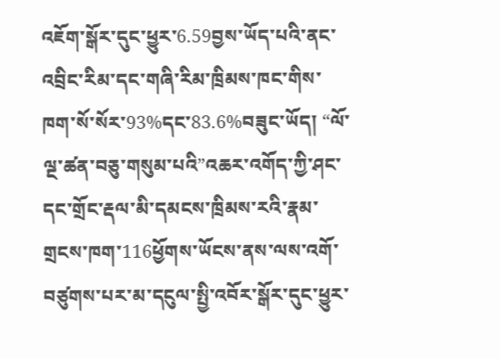འཇོག་སྒོར་དུང་ཕྱུར་6.59བྱས་ཡོད་པའི་ནང་འབྲིང་རིམ་དང་གཞི་རིམ་ཁྲིམས་ཁང་གིས་ཁག་སོ་སོར་93%དང་83.6%བཟུང་ཡོད། “ལོ་ལྔ་ཚན་བཅུ་གསུམ་པའི”འཆར་འགོད་ཀྱི་ཤང་དང་གྲོང་རྡལ་མི་དམངས་ཁྲིམས་རའི་རྣམ་གྲངས་ཁག་116ཕྱོགས་ཡོངས་ནས་ལས་འགོ་བཙུགས་པར་མ་དངུལ་སྤྱི་འབོར་སྒོར་དུང་ཕྱུར་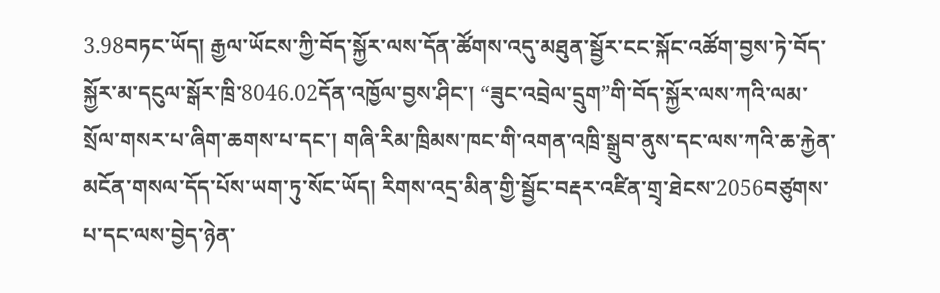3.98བཏང་ཡོད། རྒྱལ་ཡོངས་ཀྱི་བོད་སྐྱོར་ལས་དོན་ཚོགས་འདུ་མཐུན་སྦྱོར་ངང་སྐོང་འཚོག་བྱས་ཏེ་བོད་སྐྱོར་མ་དངུལ་སྒོར་ཁྲི་8046.02དོན་འཁྱོལ་བྱས་ཤིང་། “ཟུང་འབྲེལ་དྲུག”གི་བོད་སྐྱོར་ལས་ཀའི་ལམ་སྲོལ་གསར་པ་ཞིག་ཆགས་པ་དང་། གཞི་རིམ་ཁྲིམས་ཁང་གི་འགན་འཁྲི་སྒྲུབ་ནུས་དང་ལས་ཀའི་ཆ་རྐྱེན་མངོན་གསལ་དོད་པོས་ཡག་ཏུ་སོང་ཡོད། རིགས་འདྲ་མིན་གྱི་སྦྱོང་བརྡར་འཛིན་གྲྭ་ཐེངས་2056བཙུགས་པ་དང་ལས་བྱེད་ཉེན་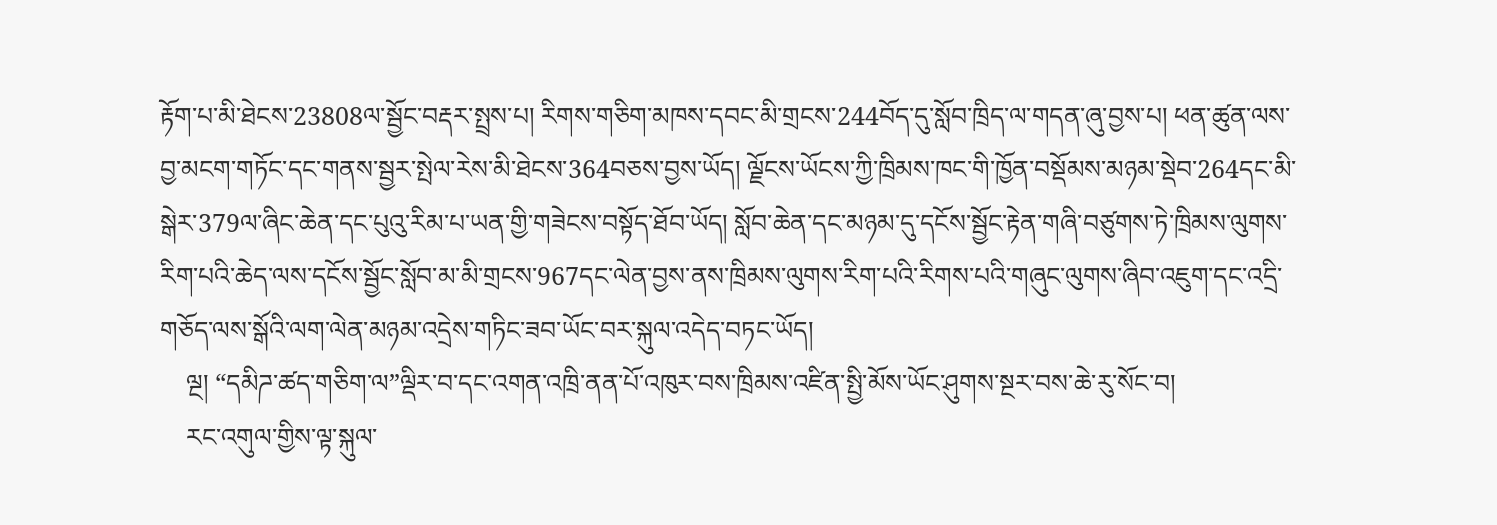རྟོག་པ་མི་ཐེངས་23808ལ་སྦྱོང་བརྡར་སྤྲས་པ། རིགས་གཅིག་མཁས་དབང་མི་གྲངས་244བོད་དུ་སློབ་ཁྲིད་ལ་གདན་ཞུ་བྱས་པ། ཕན་ཚུན་ལས་བྱ་མངག་གཏོང་དང་གནས་སྦྱར་སྤེལ་རེས་མི་ཐེངས་364བཅས་བྱས་ཡོད། ལྗོངས་ཡོངས་ཀྱི་ཁྲིམས་ཁང་གི་ཁྱོན་བསྡོམས་མཉམ་སྡེབ་264དང་མི་སྒེར་379ལ་ཞིང་ཆེན་དང་པུའུ་རིམ་པ་ཡན་གྱི་གཟེངས་བསྟོད་ཐོབ་ཡོད། སློབ་ཆེན་དང་མཉམ་དུ་དངོས་སྦྱོང་རྟེན་གཞི་བཙུགས་ཏེ་ཁྲིམས་ལུགས་རིག་པའི་ཆེད་ལས་དངོས་སྦྱོང་སློབ་མ་མི་གྲངས་967དང་ལེན་བྱས་ནས་ཁྲིམས་ལུགས་རིག་པའི་རིགས་པའི་གཞུང་ལུགས་ཞིབ་འཇུག་དང་འདྲི་གཅོད་ལས་སྒོའི་ལག་ལེན་མཉམ་འདྲེས་གཏིང་ཟབ་ཡོང་བར་སྐུལ་འདེད་བཏང་ཡོད།
    ལྔ། “དམིཌ་ཚད་གཅིག་ལ”ལྡིར་བ་དང་འགན་འཁྲི་ནན་པོ་འཁུར་བས་ཁྲིམས་འཛིན་སྤྱི་མོས་ཡོང་ཤུགས་སྔར་བས་ཆེ་རུ་སོང་བ།
    རང་འགུལ་གྱིས་ལྟ་སྐུལ་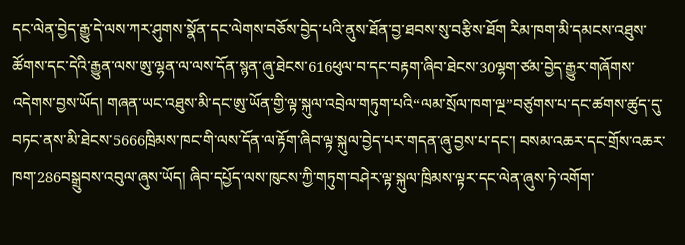དང་ལེན་བྱེད་རྒྱུ་དེ་ལས་ཀར་ཤུགས་སྣོན་དང་ལེགས་བཅོས་བྱེད་པའི་ནུས་ཐོན་བྱ་ཐབས་སུ་བརྩིས་ཐོག རིམ་ཁག་མི་དམངས་འཐུས་ཚོགས་དང་དེའི་རྒྱུན་ལས་ཨུ་ལྷན་ལ་ལས་དོན་སྙན་ཞུ་ཐེངས་616ཕུལ་བ་དང་བརྟག་ཞིབ་ཐེངས་30ལྷག་ཙམ་བྱེད་རྒྱུར་གཞོགས་འདེགས་བྱས་ཡོད། གཞན་ཡང་འཐུས་མི་དང་ཨུ་ཡོན་གྱི་ལྟ་སྐུལ་འབྲེལ་གཏུག་པའི“ལམ་སྲོལ་ཁག་ལྔ”བཙུགས་པ་དང་ཚགས་ཚུད་དུ་བཏང་ནས་མི་ཐེངས་5666ཁྲིམས་ཁང་གི་ལས་དོན་ལ་རྟོག་ཞིབ་ལྟ་སྐུལ་བྱེད་པར་གདན་ཞུ་བྱས་པ་དང་། བསམ་འཆར་དང་གྲོས་འཆར་ཁག་286བསྒྲུབས་འབུལ་ཞུས་ཡོད། ཞིབ་དཔྱོད་ལས་ཁུངས་ཀྱི་གཏུག་བཤེར་ལྟ་སྐུལ་ཁྲིམས་ལྟར་དང་ལེན་ཞུས་ཏེ་འགོག་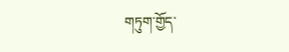གཏུག་གྱོད་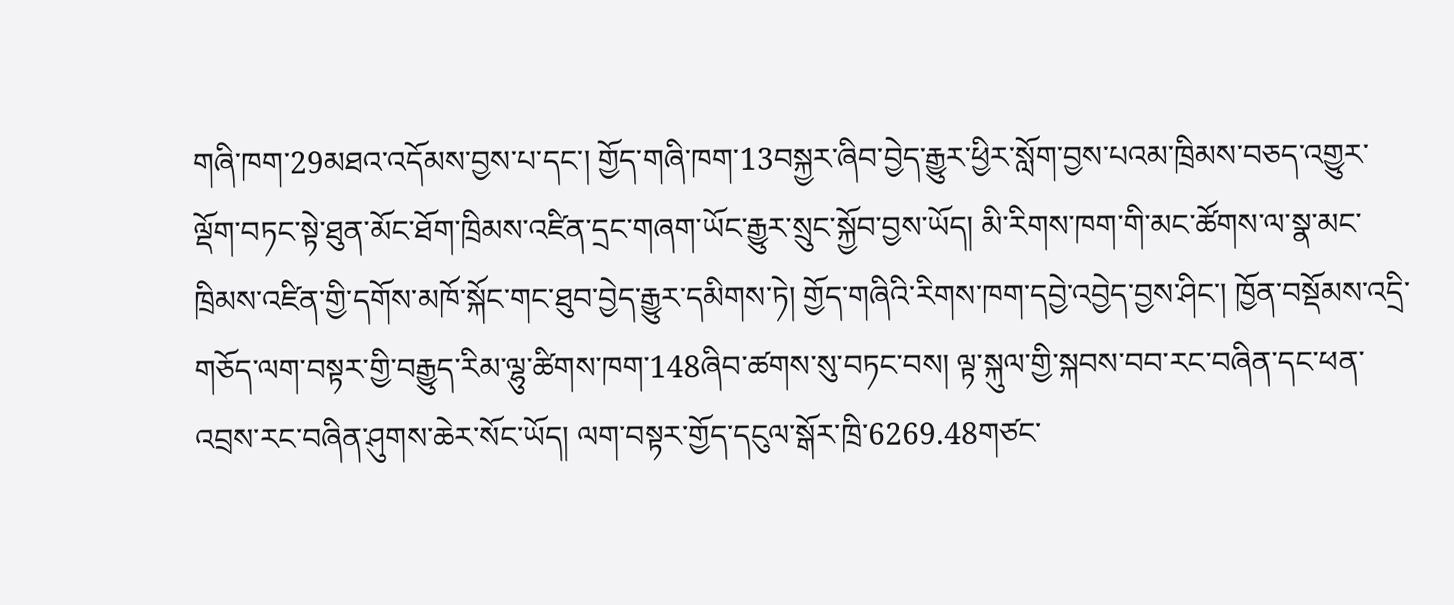གཞི་ཁག་29མཐའ་འདོམས་བྱས་པ་དང་། གྱོད་གཞི་ཁག་13བསྐྱར་ཞིབ་བྱེད་རྒྱུར་ཕྱིར་སློག་བྱས་པའམ་ཁྲིམས་བཅད་འགྱུར་ལྡོག་བཏང་སྟེ་ཐུན་མོང་ཐོག་ཁྲིམས་འཛིན་དྲང་གཞག་ཡོང་རྒྱུར་སྲུང་སྐྱོབ་བྱས་ཡོད། མི་རིགས་ཁག་གི་མང་ཚོགས་ལ་སྣ་མང་ཁྲིམས་འཛིན་གྱི་དགོས་མཁོ་སྐོང་གང་ཐུབ་བྱེད་རྒྱུར་དམིགས་ཏེ། གྱོད་གཞིའི་རིགས་ཁག་དབྱེ་འབྱེད་བྱས་ཤིང་། ཁྱོན་བསྡོམས་འདྲི་གཅོད་ལག་བསྟར་གྱི་བརྒྱུད་རིམ་ལྷུ་ཚིགས་ཁག་148ཞིབ་ཚགས་སུ་བཏང་བས། ལྟ་སྐུལ་གྱི་སྐབས་བབ་རང་བཞིན་དང་ཕན་འབྲས་རང་བཞིན་ཤུགས་ཆེར་སོང་ཡོད། ལག་བསྟར་གྱོད་དངུལ་སྒོར་ཁྲི་6269.48གཙང་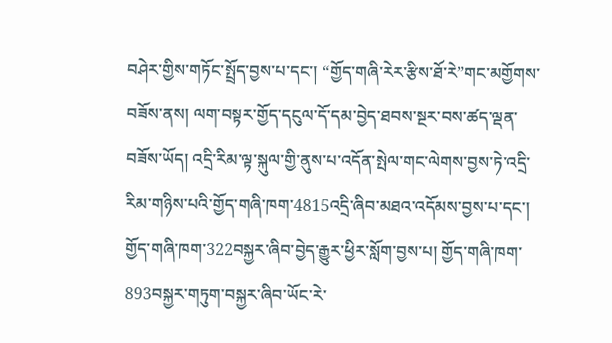བཤེར་གྱིས་གཏོང་སྤྲོད་བྱས་པ་དང་། “གྱོད་གཞི་རེར་རྩིས་ཐོ་རེ”གང་མགྱོགས་བཟོས་ནས། ལག་བསྟར་གྱོད་དངུལ་དོ་དམ་བྱེད་ཐབས་སྔར་བས་ཚད་ལྡན་བཟོས་ཡོད། འདྲི་རིམ་ལྟ་སྐུལ་གྱི་ནུས་པ་འདོན་སྤེལ་གང་ལེགས་བྱས་ཏེ་འདྲི་རིམ་གཉིས་པའི་གྱོད་གཞི་ཁག་4815འདྲི་ཞིབ་མཐའ་འདོམས་བྱས་པ་དང་། གྱོད་གཞི་ཁག་322བསྐྱར་ཞིབ་བྱེད་རྒྱུར་ཕྱིར་སློག་བྱས་པ། གྱོད་གཞི་ཁག་893བསྐྱར་གཏུག་བསྐྱར་ཞིབ་ཡོང་རེ་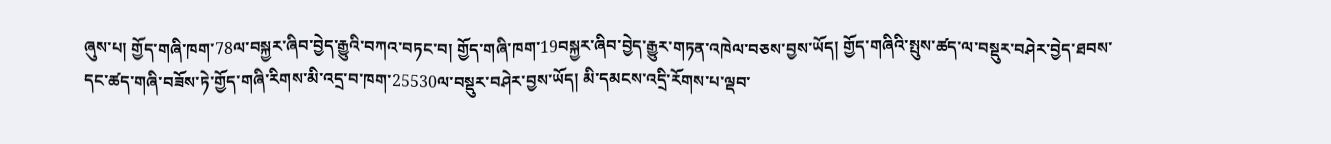ཞུས་པ། གྱོད་གཞི་ཁག་78ལ་བསྐྱར་ཞིབ་བྱེད་རྒྱུའི་བཀའ་བཏང་བ། གྱོད་གཞི་ཁག་19བསྐྱར་ཞིབ་བྱེད་རྒྱུར་གཏན་འཁེལ་བཅས་བྱས་ཡོད། གྱོད་གཞིའི་སྤུས་ཚད་ལ་བསྡུར་བཤེར་བྱེད་ཐབས་དང་ཚད་གཞི་བཟོས་ཏེ་གྱོད་གཞི་རིགས་མི་འདྲ་བ་ཁག་25530ལ་བསྡུར་བཤེར་བྱས་ཡོད། མི་དམངས་འདྲི་རོགས་པ་ལྡབ་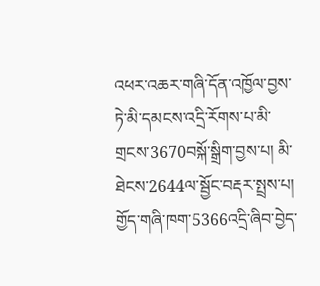འཕར་འཆར་གཞི་དོན་འཁྱོལ་བྱས་ཏེ་མི་དམངས་འདྲི་རོགས་པ་མི་གྲངས་3670བསྐོ་སྒྲིག་བྱས་པ། མི་ཐེངས་2644ལ་སྦྱོང་བརྡར་སྤྲས་པ། གྱོད་གཞི་ཁག་5366འདྲི་ཞིབ་བྱེད་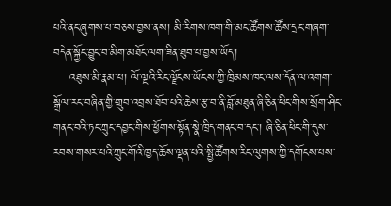པའི་ནང་ཞུགས་པ་བཅས་བྱས་ནས། མི་རིགས་ཁག་གི་མང་ཚོགས་ཚོས་དྲང་གཞག་བདེན་སྐྱོང་བྱུང་བ་མིག་མཐོང་ལག་ཟིན་ཐུབ་པ་བྱས་ཡོད།
    འཐུས་མི་རྣམ་པ། ལོ་ལྔའི་རིང་ལྗོངས་ཡོངས་ཀྱི་ཁྲིམས་ཁང་ལས་དོན་ལ་འགག་སྒྲོལ་རང་བཞིན་གྱི་གྲུབ་འབྲས་ཐོབ་པའི་ཆེས་རྩ་བ་ནི་བློ་མཐུན་ཞི་ཅིན་ཕིང་གིས་སྲོག་ཤིང་གནང་བའི་ཏང་ཀྲུང་དབྱང་གིས་ཕྱོགས་སྟོན་སྣེ་ཁྲིད་གནང་བ་དང་། ཞི་ཅིན་ཕིང་གི་དུས་རབས་གསར་པའི་ཀྲུང་གོའི་ཁྱད་ཆོས་ལྡན་པའི་སྤྱི་ཚོགས་རིང་ལུགས་ཀྱི་དགོངས་པས་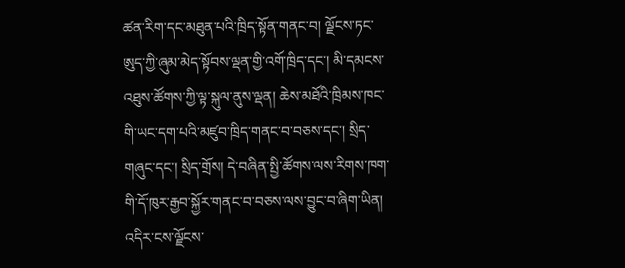ཚན་རིག་དང་མཐུན་པའི་ཁྲིད་སྟོན་གནང་བ། ལྗོངས་ཏང་ཨུད་ཀྱི་ཞུམ་མེད་སྟོབས་ལྡན་གྱི་འགོ་ཁྲིད་དང་། མི་དམངས་འཐུས་ཚོགས་ཀྱི་ལྟ་སྐུལ་ནུས་ལྡན། ཆེས་མཐོའི་ཁྲིམས་ཁང་གི་ཡང་དག་པའི་མཛུབ་ཁྲིད་གནང་བ་བཅས་དང་། སྲིད་གཞུང་དང་། སྲིད་གྲོས། དེ་བཞིན་སྤྱི་ཚོགས་ལས་རིགས་ཁག་གི་དོ་ཁུར་རྒྱབ་སྐྱོར་གནང་བ་བཅས་ལས་བྱུང་བ་ཞིག་ཡིན། འདིར་ངས་ལྗོངས་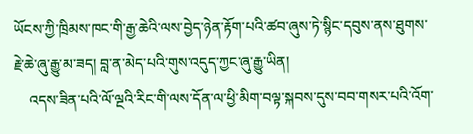ཡོངས་ཀྱི་ཁྲིམས་ཁང་གི་རྒྱ་ཆེའི་ལས་བྱེད་ཉེན་རྟོག་པའི་ཚབ་ཞུས་ཏེ་སྙིང་དབུས་ནས་ཐུགས་རྗེ་ཆེ་ཞུ་རྒྱུ་མ་ཟད། བླ་ན་མེད་པའི་གུས་འདུད་ཀྱང་ཞུ་རྒྱུ་ཡིན།
    འདས་ཟིན་པའི་ལོ་ལྔའི་རིང་གི་ལས་དོན་ལ་ཕྱི་མིག་བལྟ་སྐབས་དུས་བབ་གསར་པའི་འོག་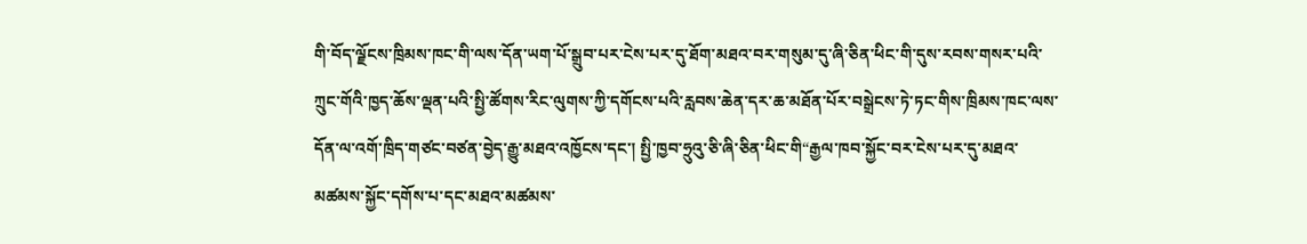གི་བོད་ལྗོངས་ཁྲིམས་ཁང་གི་ལས་དོན་ཡག་པོ་སྒྲུབ་པར་ངེས་པར་དུ་ཐོག་མཐའ་བར་གསུམ་དུ་ཞི་ཅིན་ཕིང་གི་དུས་རབས་གསར་པའི་ཀྲུང་གོའི་ཁྱད་ཆོས་ལྡན་པའི་སྤྱི་ཚོགས་རིང་ལུགས་ཀྱི་དགོངས་པའི་རླབས་ཆེན་དར་ཆ་མཐོན་པོར་བསྒྲེངས་ཏེ་ཏང་གིས་ཁྲིམས་ཁང་ལས་དོན་ལ་འགོ་ཁྲིད་གཙང་བཙན་བྱེད་རྒྱུ་མཐའ་འཁྱོངས་དང་། སྤྱི་ཁྱབ་ཧྲུའུ་ཅི་ཞི་ཅིན་ཕིང་གི“རྒྱལ་ཁབ་སྐྱོང་བར་ངེས་པར་དུ་མཐའ་མཚམས་སྐྱོང་དགོས་པ་དང་མཐའ་མཚམས་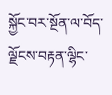སྐྱོང་བར་སྔོན་ལ་བོད་ལྗོངས་བརྟན་ལྷིང་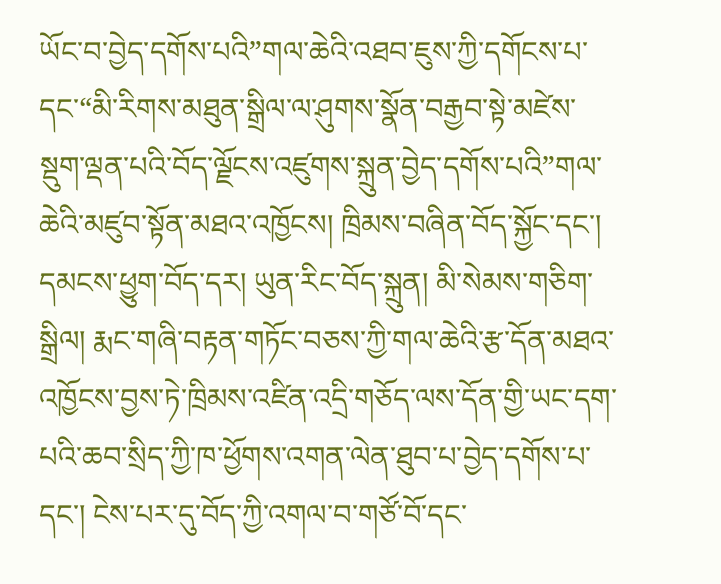ཡོང་བ་བྱེད་དགོས་པའི”གལ་ཆེའི་འཐབ་ཇུས་ཀྱི་དགོངས་པ་དང་“མི་རིགས་མཐུན་སྒྲིལ་ལ་ཤུགས་སྣོན་བརྒྱབ་སྟེ་མཛེས་སྡུག་ལྡན་པའི་བོད་ལྗོངས་འཛུགས་སྐྲུན་བྱེད་དགོས་པའི”གལ་ཆེའི་མཛུབ་སྟོན་མཐའ་འཁྱོངས། ཁྲིམས་བཞིན་བོད་སྐྱོང་དང་། དམངས་ཕྱུག་བོད་དར། ཡུན་རིང་བོད་སྐྲུན། མི་སེམས་གཅིག་སྒྲིལ། རྨང་གཞི་བརྟན་གཏོང་བཅས་ཀྱི་གལ་ཆེའི་རྩ་དོན་མཐའ་འཁྱོངས་བྱས་ཏེ་ཁྲིམས་འཛིན་འདྲི་གཅོད་ལས་དོན་གྱི་ཡང་དག་པའི་ཆབ་སྲིད་ཀྱི་ཁ་ཕྱོགས་འགན་ལེན་ཐུབ་པ་བྱེད་དགོས་པ་དང་། ངེས་པར་དུ་བོད་ཀྱི་འགལ་བ་གཙོ་བོ་དང་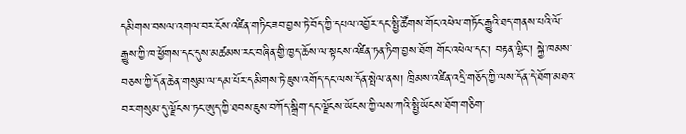དམིགས་བསལ་འགལ་བར་ངོས་འཛིན་གཏིང་ཟབ་བྱས་ཏེ་བོད་ཀྱི་དཔལ་འབྱོར་དང་སྤྱི་ཚོགས་གོང་འཕེལ་གཏོང་རྒྱུའི་ཐད་གནས་པའི་ལོ་རྒྱུས་ཀྱི་ཁ་ཕྱོགས་དང་དུས་མཚམས་རང་བཞིན་གྱི་ཁྱད་ཆོས་ལ་སྟངས་འཛིན་ཏན་ཏིག་བྱས་ཐོག གོང་འཕེལ་དང་། བརྟན་ལྷིང་། སྐྱེ་ཁམས་བཅས་ཀྱི་དོན་ཆེན་གསུམ་ལ་དམ་པོར་དམིགས་ཏེ་ཇུས་འགོད་དང་ལས་དོན་སྤེལ་ནས། ཁྲིམས་འཛིན་འདྲི་གཅོད་ཀྱི་ལས་དོན་དེ་ཐོག་མཐའ་བར་གསུམ་དུ་ལྗོངས་ཏང་ཨུད་ཀྱི་ཐབས་ཇུས་བཀོད་སྒྲིག་དང་ལྗོངས་ཡོངས་ཀྱི་ལས་ཀའི་སྤྱི་ཡོངས་ཐོག་གཅིག་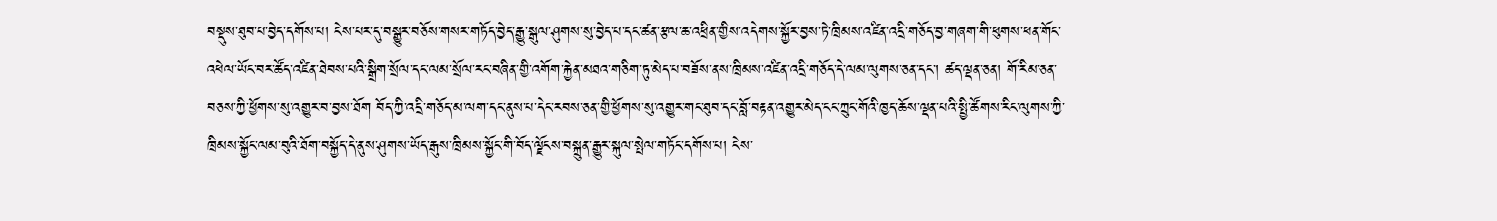བསྡུས་ཐུབ་པ་བྱེད་དགོས་པ། ངེས་པར་དུ་བསྒྱུར་བཅོས་གསར་གཏོད་བྱེད་རྒྱུ་སྒུལ་ཤུགས་སུ་བྱེད་པ་དང་ཚན་རྩལ་ཆ་འཕྲིན་གྱིས་འདེགས་སྐྱོར་བྱས་ཏེ་ཁྲིམས་འཛིན་འདྲི་གཅོད་བྱ་གཞག་གི་ཕུགས་ཕན་གོང་འཕེལ་ཡོང་བར་ཚོད་འཛིན་ཐེབས་པའི་སྒྲིག་སྲོལ་དང་ལམ་སྲོལ་རང་བཞིན་གྱི་འགོག་རྐྱེན་མཐའ་གཅིག་ཏུ་མེད་པ་བཟོས་ནས་ཁྲིམས་འཛིན་འདྲི་གཅོད་དེ་ལམ་ལུགས་ཅན་དང་། ཚད་ལྡན་ཅན། གོ་རིམ་ཅན་བཅས་ཀྱི་ཕྱོགས་སུ་འགྱུར་བ་བྱས་ཐོག བོད་ཀྱི་འདྲི་གཅོད་མ་ལག་དང་ནུས་པ་དེང་རབས་ཅན་གྱི་ཕྱོགས་སུ་འགྱུར་གང་ཐུབ་དང་བློ་བརྟན་འགྱུར་མེད་ངང་ཀྲུང་གོའི་ཁྱད་ཆོས་ལྡན་པའི་སྤྱི་ཚོགས་རིང་ལུགས་ཀྱི་ཁྲིམས་སྐྱོང་ལམ་བུའི་ཐོག་བསྐྱོད་དེ་ནུས་ཤུགས་ཡོད་རྒུས་ཁྲིམས་སྐྱོང་གི་བོད་ལྗོངས་བསྐྲུན་རྒྱུར་སྐུལ་སྤེལ་གཏོང་དགོས་པ། ངེས་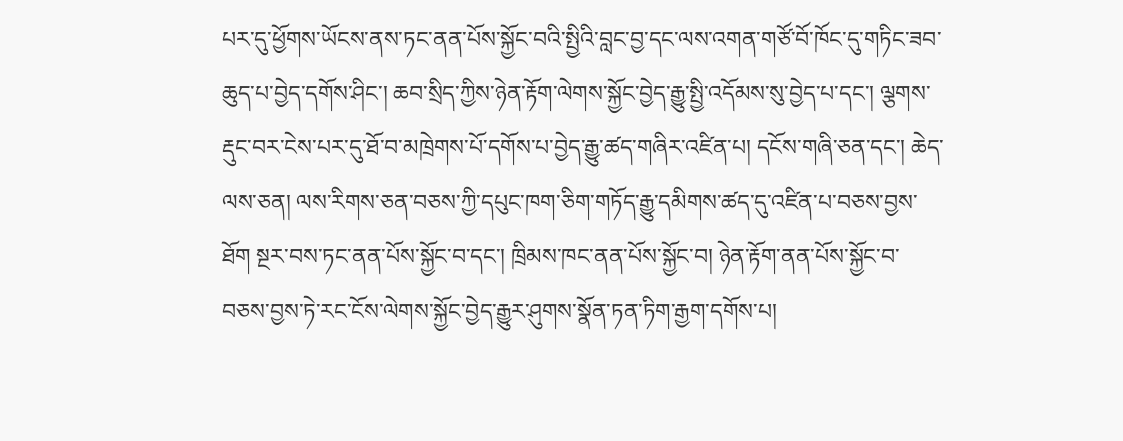པར་དུ་ཕྱོགས་ཡོངས་ནས་ཏང་ནན་པོས་སྐྱོང་བའི་སྤྱིའི་བླང་བྱ་དང་ལས་འགན་གཙོ་བོ་ཁོང་དུ་གཏིང་ཟབ་ཆུད་པ་བྱེད་དགོས་ཤིང་། ཆབ་སྲིད་ཀྱིས་ཉེན་རྟོག་ལེགས་སྐྱོང་བྱེད་རྒྱུ་སྤྱི་འདོམས་སུ་བྱེད་པ་དང་། ལྕགས་རྡུང་བར་ངེས་པར་དུ་ཐོ་བ་མཁྲེགས་པོ་དགོས་པ་བྱེད་རྒྱུ་ཚད་གཞིར་འཛིན་པ། དངོས་གཞི་ཅན་དང་། ཆེད་ལས་ཅན། ལས་རིགས་ཅན་བཅས་ཀྱི་དཔུང་ཁག་ཅིག་གཏོད་རྒྱུ་དམིགས་ཚད་དུ་འཛིན་པ་བཅས་བྱས་ཐོག སྔར་བས་ཏང་ནན་པོས་སྐྱོང་བ་དང་། ཁྲིམས་ཁང་ནན་པོས་སྐྱོང་བ། ཉེན་རྟོག་ནན་པོས་སྐྱོང་བ་བཅས་བྱས་ཏེ་རང་ངོས་ལེགས་སྐྱོང་བྱེད་རྒྱུར་ཤུགས་སྣོན་ཏན་ཏིག་རྒྱག་དགོས་པ།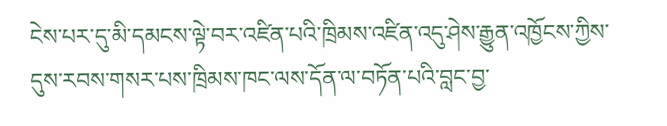ངེས་པར་དུ་མི་དམངས་ལྟེ་བར་འཛིན་པའི་ཁྲིམས་འཛིན་འདུ་ཤེས་རྒྱུན་འཁྱོངས་ཀྱིས་དུས་རབས་གསར་པས་ཁྲིམས་ཁང་ལས་དོན་ལ་བཏོན་པའི་བླང་བྱ་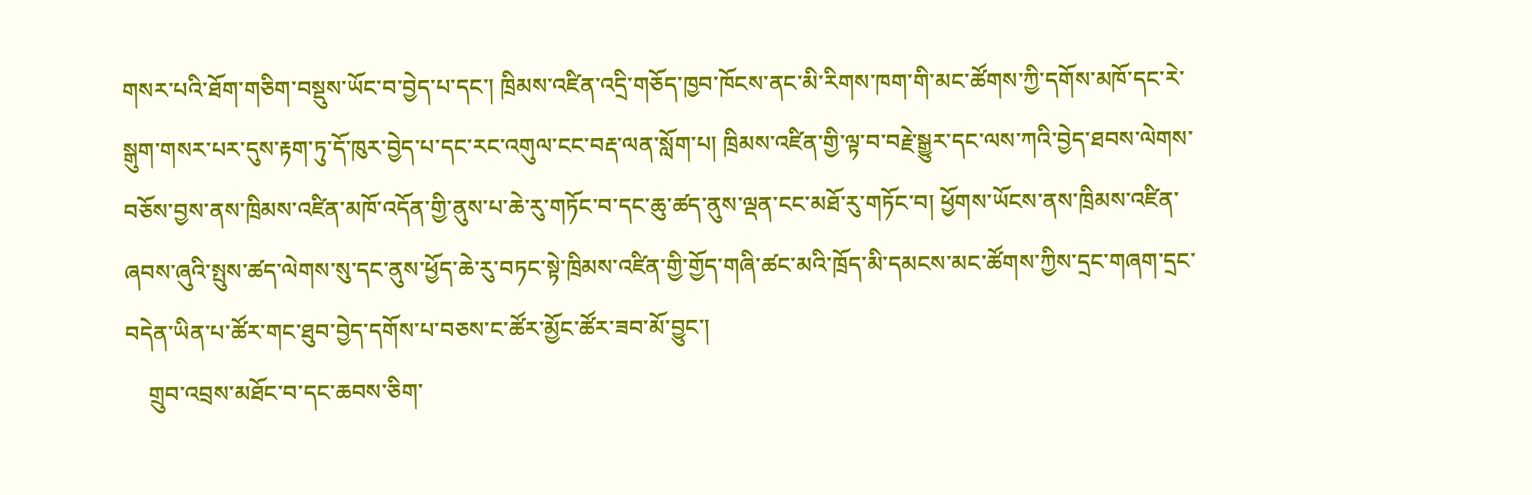གསར་པའི་ཐོག་གཅིག་བསྡུས་ཡོང་བ་བྱེད་པ་དང་། ཁྲིམས་འཛིན་འདྲི་གཅོད་ཁྱབ་ཁོངས་ནང་མི་རིགས་ཁག་གི་མང་ཚོགས་ཀྱི་དགོས་མཁོ་དང་རེ་སྒུག་གསར་པར་དུས་རྟག་ཏུ་དོ་ཁུར་བྱེད་པ་དང་རང་འགུལ་ངང་བརྡ་ལན་སློག་པ། ཁྲིམས་འཛིན་གྱི་ལྟ་བ་བརྗེ་སྒྱུར་དང་ལས་ཀའི་བྱེད་ཐབས་ལེགས་བཅོས་བྱས་ནས་ཁྲིམས་འཛིན་མཁོ་འདོན་གྱི་ནུས་པ་ཆེ་རུ་གཏོང་བ་དང་ཆུ་ཚད་ནུས་ལྡན་ངང་མཐོ་རུ་གཏོང་བ། ཕྱོགས་ཡོངས་ནས་ཁྲིམས་འཛིན་ཞབས་ཞུའི་སྤུས་ཚད་ལེགས་སུ་དང་ནུས་ཕྱོད་ཆེ་རུ་བཏང་སྟེ་ཁྲིམས་འཛིན་གྱི་གྱོད་གཞི་ཚང་མའི་ཁྲོད་མི་དམངས་མང་ཚོགས་ཀྱིས་དྲང་གཞག་དྲང་བདེན་ཡིན་པ་ཚོར་གང་ཐུབ་བྱེད་དགོས་པ་བཅས་ང་ཚོར་མྱོང་ཚོར་ཟབ་མོ་བྱུང་།
    གྲུབ་འབྲས་མཐོང་བ་དང་ཆབས་ཅིག་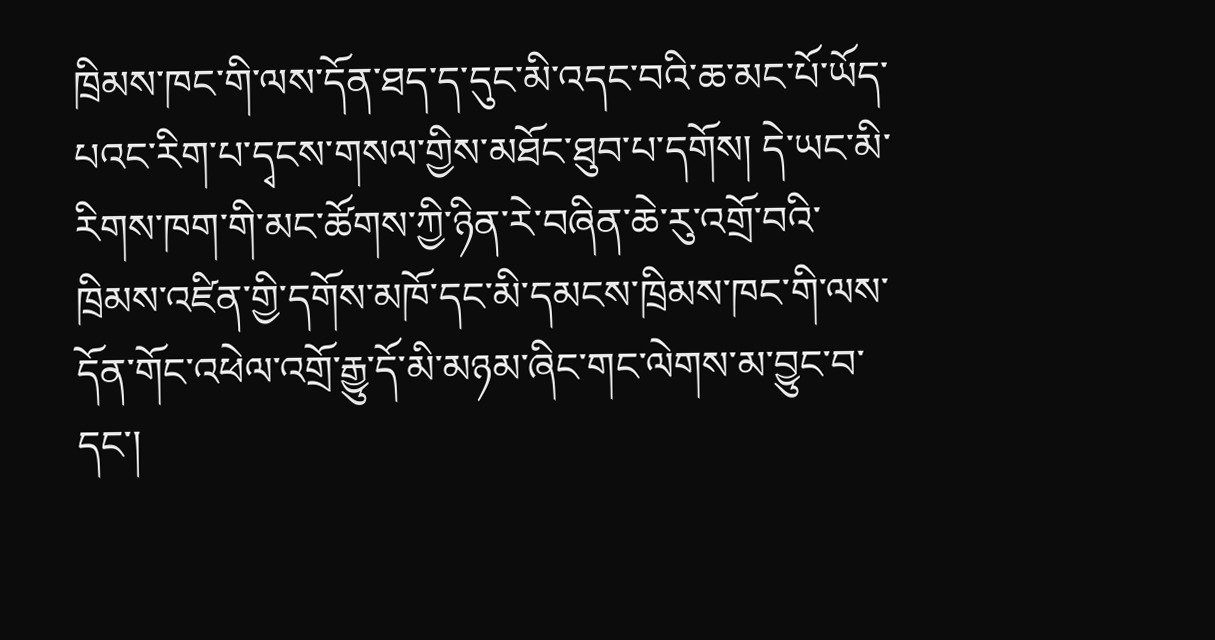ཁྲིམས་ཁང་གི་ལས་དོན་ཐད་ད་དུང་མི་འདང་བའི་ཆ་མང་པོ་ཡོད་པའང་རིག་པ་དྭངས་གསལ་གྱིས་མཐོང་ཐུབ་པ་དགོས། དེ་ཡང་མི་རིགས་ཁག་གི་མང་ཚོགས་ཀྱི་ཉིན་རེ་བཞིན་ཆེ་རུ་འགྲོ་བའི་ཁྲིམས་འཛིན་གྱི་དགོས་མཁོ་དང་མི་དམངས་ཁྲིམས་ཁང་གི་ལས་དོན་གོང་འཕེལ་འགྲོ་རྒྱུ་དོ་མི་མཉམ་ཞིང་གང་ལེགས་མ་བྱུང་བ་དང་།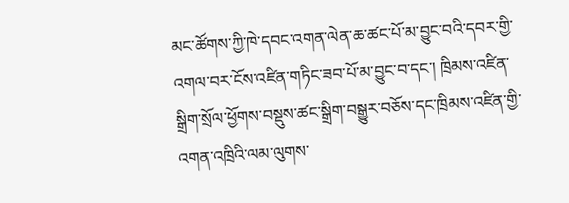མང་ཚོགས་ཀྱི་ཁེ་དབང་འགན་ལེན་ཆ་ཚང་པོ་མ་བྱུང་བའི་དབར་གྱི་འགལ་བར་ངོས་འཛིན་གཏིང་ཟབ་པོ་མ་བྱུང་བ་དང་། ཁྲིམས་འཛིན་སྒྲིག་སྲོལ་ཕྱོགས་བསྡུས་ཚང་སྒྲིག་བསྒྱུར་བཅོས་དང་ཁྲིམས་འཛིན་གྱི་འགན་འཁྲིའི་ལམ་ལུགས་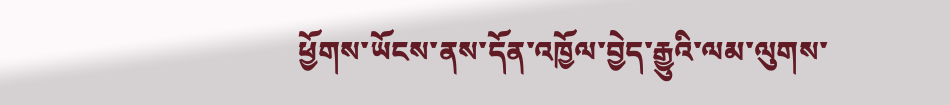ཕྱོགས་ཡོངས་ནས་དོན་འཁྱོལ་བྱེད་རྒྱུའི་ལམ་ལུགས་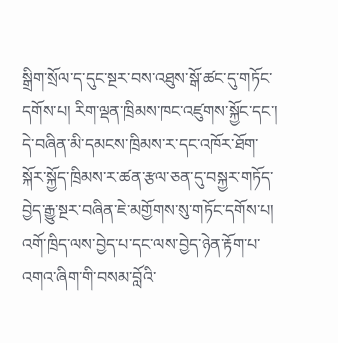སྒྲིག་སྲོལ་ད་དུང་སྔར་བས་འཐུས་སྒོ་ཚང་དུ་གཏོང་དགོས་པ། རིག་ལྡན་ཁྲིམས་ཁང་འཛུགས་སྐྱོང་དང་། དེ་བཞིན་མི་དམངས་ཁྲིམས་ར་དང་འཁོར་ཐོག་སྐོར་སྐྱོད་ཁྲིམས་ར་ཚན་རྩལ་ཅན་དུ་བསྐྱར་གཏོད་བྱེད་རྒྱུ་སྔར་བཞིན་ཇེ་མགྱོགས་སུ་གཏོང་དགོས་པ། འགོ་ཁྲིད་ལས་བྱེད་པ་དང་ལས་བྱེད་ཉེན་རྟོག་པ་འགའ་ཞིག་གི་བསམ་བློའི་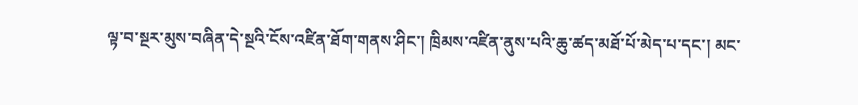ལྟ་བ་སྔར་མུས་བཞིན་དེ་སྔའི་ངོས་འཛིན་ཐོག་གནས་ཤིང་། ཁྲིམས་འཛིན་ནུས་པའི་ཆུ་ཚད་མཐོ་པོ་མེད་པ་དང་། མང་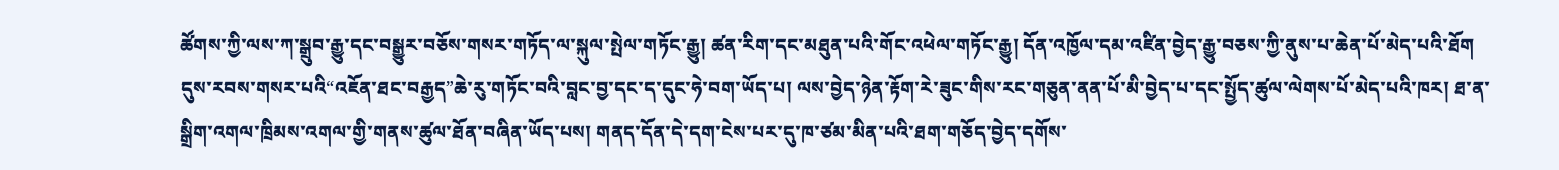ཚོགས་ཀྱི་ལས་ཀ་སྒྲུབ་རྒྱུ་དང་བསྒྱུར་བཅོས་གསར་གཏོད་ལ་སྐུལ་སྤེལ་གཏོང་རྒྱུ། ཚན་རིག་དང་མཐུན་པའི་གོང་འཕེལ་གཏོང་རྒྱུ། དོན་འཁྱོལ་དམ་འཛིན་བྱེད་རྒྱུ་བཅས་ཀྱི་ནུས་པ་ཆེན་པོ་མེད་པའི་ཐོག དུས་རབས་གསར་པའི“འཇོན་ཐང་བརྒྱད”ཆེ་རུ་གཏོང་བའི་བླང་བྱ་དང་ད་དུང་ཧེ་བག་ཡོད་པ། ལས་བྱེད་ཉེན་རྟོག་རེ་ཟུང་གིས་རང་གཅུན་ནན་པོ་མི་བྱེད་པ་དང་སྤྱོད་ཚུལ་ལེགས་པོ་མེད་པའི་ཁར། ཐ་ན་སྒྲིག་འགལ་ཁྲིམས་འགལ་གྱི་གནས་ཚུལ་ཐོན་བཞིན་ཡོད་པས། གནད་དོན་དེ་དག་ངེས་པར་དུ་ཁ་ཙམ་མིན་པའི་ཐག་གཅོད་བྱེད་དགོས་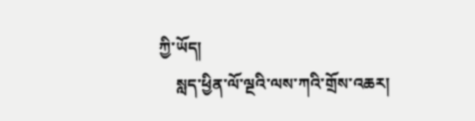ཀྱི་ཡོད།
    སླད་ཕྱིན་ལོ་ལྔའི་ལས་ཀའི་གྲོས་འཆར།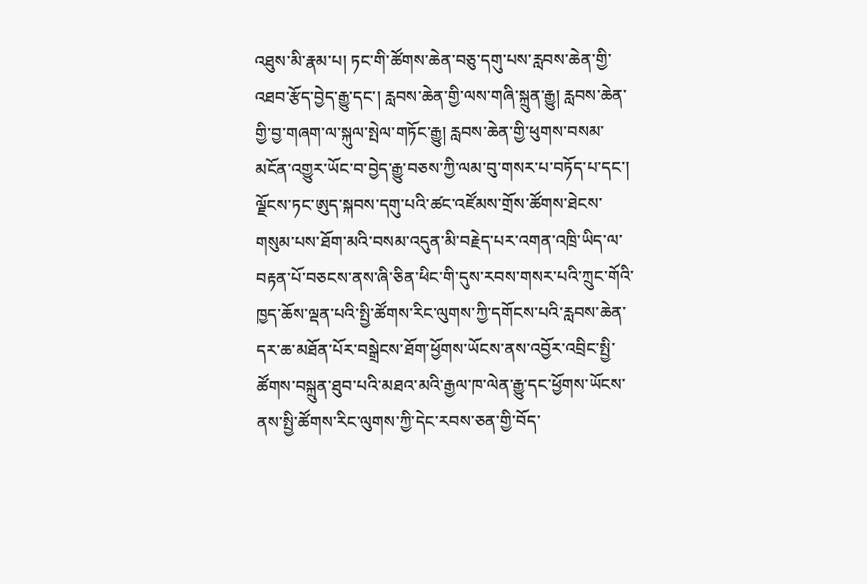འཐུས་མི་རྣམ་པ། ཏང་གི་ཚོགས་ཆེན་བཅུ་དགུ་པས་རླབས་ཆེན་གྱི་འཐབ་རྩོད་བྱེད་རྒྱུ་དང་། རླབས་ཆེན་གྱི་ལས་གཞི་སྐྲུན་རྒྱུ། རླབས་ཆེན་གྱི་བྱ་གཞག་ལ་སྐུལ་སྤེལ་གཏོང་རྒྱུ། རླབས་ཆེན་གྱི་ཕུགས་བསམ་མངོན་འགྱུར་ཡོང་བ་བྱེད་རྒྱུ་བཅས་ཀྱི་ལམ་བུ་གསར་པ་བཏོད་པ་དང་། ལྗོངས་ཏང་ཨུད་སྐབས་དགུ་པའི་ཚང་འཛོམས་གྲོས་ཚོགས་ཐེངས་གསུམ་པས་ཐོག་མའི་བསམ་འདུན་མི་བརྗེད་པར་འགན་འཁྲི་ཡིད་ལ་བརྟན་པོ་བཅངས་ནས་ཞི་ཅིན་ཕིང་གི་དུས་རབས་གསར་པའི་ཀྲུང་གོའི་ཁྱད་ཆོས་ལྡན་པའི་སྤྱི་ཚོགས་རིང་ལུགས་ཀྱི་དགོངས་པའི་རླབས་ཆེན་དར་ཆ་མཐོན་པོར་བསྒྲེངས་ཐོག་ཕྱོགས་ཡོངས་ནས་འབྱོར་འབྲིང་སྤྱི་ཚོགས་བསྐྲུན་ཐུབ་པའི་མཐའ་མའི་རྒྱལ་ཁ་ལེན་རྒྱུ་དང་ཕྱོགས་ཡོངས་ནས་སྤྱི་ཚོགས་རིང་ལུགས་ཀྱི་དེང་རབས་ཅན་གྱི་བོད་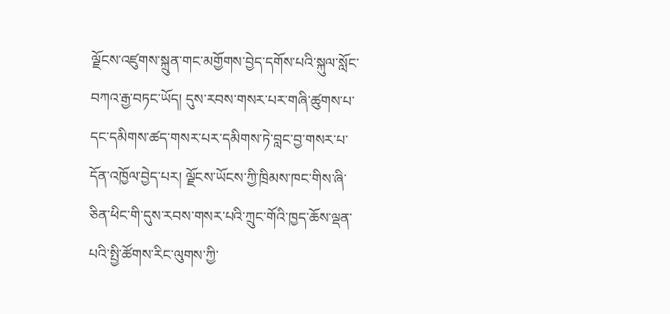ལྗོངས་འཛུགས་སྐྲུན་གང་མགྱོགས་བྱེད་དགོས་པའི་སྐུལ་སློང་བཀའ་རྒྱ་བཏང་ཡོད། དུས་རབས་གསར་པར་གཞི་ཚུགས་པ་དང་དམིགས་ཚད་གསར་པར་དམིགས་ཏེ་བླང་བྱ་གསར་པ་དོན་འཁྱོལ་བྱེད་པར། ལྗོངས་ཡོངས་ཀྱི་ཁྲིམས་ཁང་གིས་ཞི་ཅིན་ཕིང་གི་དུས་རབས་གསར་པའི་ཀྲུང་གོའི་ཁྱད་ཆོས་ལྡན་པའི་སྤྱི་ཚོགས་རིང་ལུགས་ཀྱི་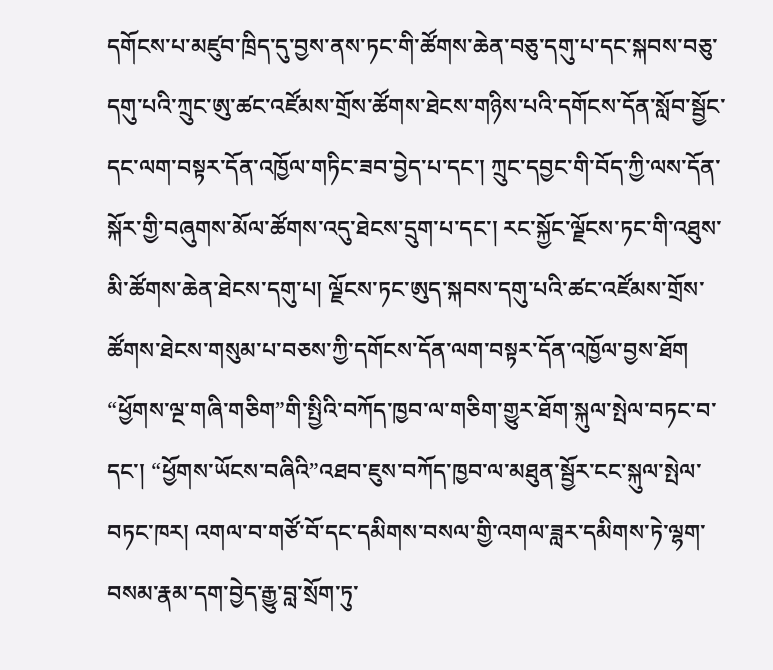དགོངས་པ་མཛུབ་ཁྲིད་དུ་བྱས་ནས་ཏང་གི་ཚོགས་ཆེན་བཅུ་དགུ་པ་དང་སྐབས་བཅུ་དགུ་པའི་ཀྲུང་ཨུ་ཚང་འཛོམས་གྲོས་ཚོགས་ཐེངས་གཉིས་པའི་དགོངས་དོན་སློབ་སྦྱོང་དང་ལག་བསྟར་དོན་འཁྱོལ་གཏིང་ཟབ་བྱེད་པ་དང་། ཀྲུང་དབྱང་གི་བོད་ཀྱི་ལས་དོན་སྐོར་གྱི་བཞུགས་མོལ་ཚོགས་འདུ་ཐེངས་དྲུག་པ་དང་། རང་སྐྱོང་ལྗོངས་ཏང་གི་འཐུས་མི་ཚོགས་ཆེན་ཐེངས་དགུ་པ། ལྗོངས་ཏང་ཨུད་སྐབས་དགུ་པའི་ཚང་འཛོམས་གྲོས་ཚོགས་ཐེངས་གསུམ་པ་བཅས་ཀྱི་དགོངས་དོན་ལག་བསྟར་དོན་འཁྱོལ་བྱས་ཐོག “ཕྱོགས་ལྔ་གཞི་གཅིག”གི་སྤྱིའི་བཀོད་ཁྱབ་ལ་གཅིག་གྱུར་ཐོག་སྐུལ་སྤེལ་བཏང་བ་དང་། “ཕྱོགས་ཡོངས་བཞིའི”འཐབ་ཇུས་བཀོད་ཁྱབ་ལ་མཐུན་སྦྱོར་ངང་སྐུལ་སྤེལ་བཏང་ཁར། འགལ་བ་གཙོ་བོ་དང་དམིགས་བསལ་གྱི་འགལ་ཟླར་དམིགས་ཏེ་ལྷག་བསམ་རྣམ་དག་བྱེད་རྒྱུ་བླ་སྲོག་ཏུ་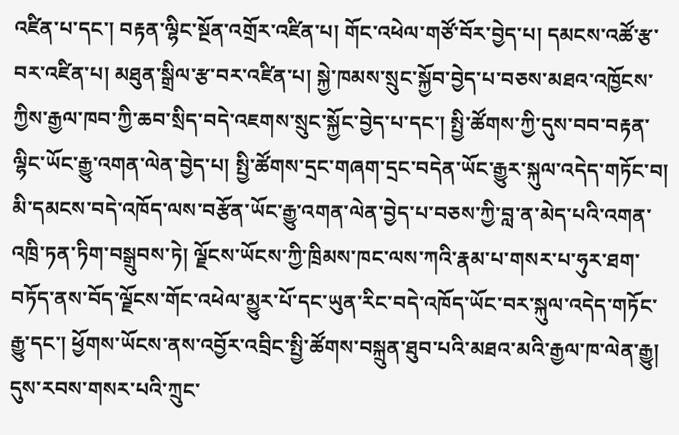འཛིན་པ་དང་། བརྟན་ལྷིང་སྔོན་འགྲོར་འཛིན་པ། གོང་འཕེལ་གཙོ་བོར་བྱེད་པ། དམངས་འཚོ་རྩ་བར་འཛིན་པ། མཐུན་སྒྲིལ་རྩ་བར་འཛིན་པ། སྐྱེ་ཁམས་སྲུང་སྐྱོབ་བྱེད་པ་བཅས་མཐའ་འཁྱོངས་ཀྱིས་རྒྱལ་ཁབ་ཀྱི་ཆབ་སྲིད་བདེ་འཇགས་སྲུང་སྐྱོང་བྱེད་པ་དང་། སྤྱི་ཚོགས་ཀྱི་དུས་བབ་བརྟན་ལྷིང་ཡོང་རྒྱུ་འགན་ལེན་བྱེད་པ། སྤྱི་ཚོགས་དྲང་གཞག་དྲང་བདེན་ཡོང་རྒྱུར་སྐུལ་འདེད་གཏོང་བ། མི་དམངས་བདེ་འཁོད་ལས་བརྩོན་ཡོང་རྒྱུ་འགན་ལེན་བྱེད་པ་བཅས་ཀྱི་བླ་ན་མེད་པའི་འགན་འཁྲི་ཏན་ཏིག་བསྒྲུབས་ཏེ། ལྗོངས་ཡོངས་ཀྱི་ཁྲིམས་ཁང་ལས་ཀའི་རྣམ་པ་གསར་པ་ཧུར་ཐག་བཏོད་ནས་བོད་ལྗོངས་གོང་འཕེལ་མྱུར་པོ་དང་ཡུན་རིང་བདེ་འཁོད་ཡོང་བར་སྐུལ་འདེད་གཏོང་རྒྱུ་དང་། ཕྱོགས་ཡོངས་ནས་འབྱོར་འབྲིང་སྤྱི་ཚོགས་བསྐྲུན་ཐུབ་པའི་མཐའ་མའི་རྒྱལ་ཁ་ལེན་རྒྱུ། དུས་རབས་གསར་པའི་ཀྲུང་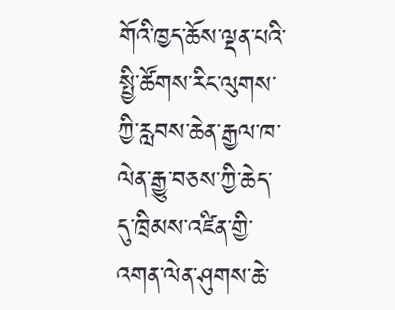གོའི་ཁྱད་ཆོས་ལྡན་པའི་སྤྱི་ཚོགས་རིང་ལུགས་ཀྱི་རླབས་ཆེན་རྒྱལ་ཁ་ལེན་རྒྱུ་བཅས་ཀྱི་ཆེད་དུ་ཁྲིམས་འཛིན་གྱི་འགན་ལེན་ཤུགས་ཆེ་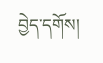བྱེད་དགོས།